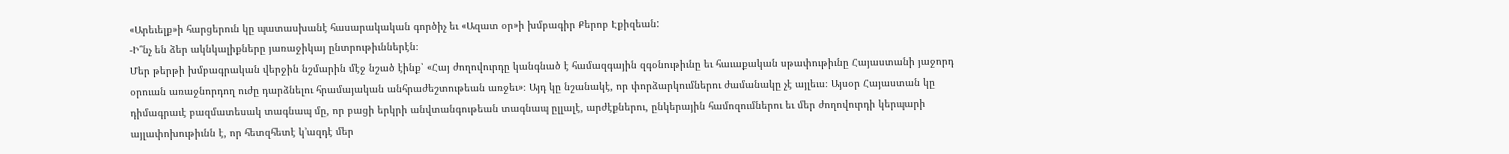«Արեւելք»ի հարցերուն կը պատասխանէ հասարակական գործիչ եւ «Ազատ օր»ի խմբագիր Քերոբ Էքիզեան:
-Ի՞նչ են ձեր ակնկալիքները յառաջիկայ ընտրութիւններէն։
Մեր թերթի խմբագրական վերջին նշմարին մէջ նշած էինք՝ «Հայ ժողովուրդը կանգնած է համազգային զգօնութիւնը եւ հաւաքական սթափութիւնը Հայաստանի յաջորդ օրուան առաջնորդող ուժը դարձնելու հրամայական անհրաժեշտութեան առջեւ»։ Այդ կը նշանակէ, որ փորձարկումներու ժամանակը չէ այլեւս։ Այսօր Հայաստան կը դիմագրաւէ բազմատեսակ տագնապ մը, որ բացի երկրի անվտանգութեան տագնապ ըլլալէ, արժէքներու, ընկերային համոզումներու եւ մեր ժողովուրդի կերպարի այլափոխութիւնն է, որ հետզհետէ կ՚ազդէ մեր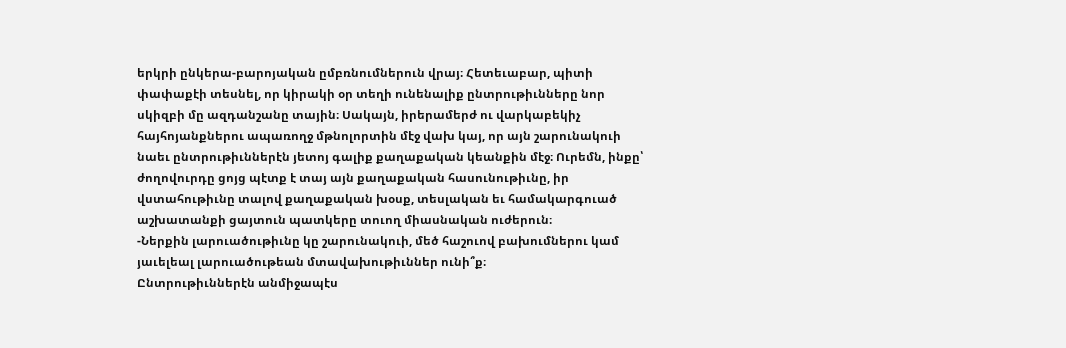երկրի ընկերա-բարոյական ըմբռնումներուն վրայ։ Հետեւաբար, պիտի փափաքէի տեսնել, որ կիրակի օր տեղի ունենալիք ընտրութիւնները նոր սկիզբի մը ազդանշանը տային։ Սակայն, իրերամերժ ու վարկաբեկիչ հայհոյանքներու ապառողջ մթնոլորտին մէջ վախ կայ, որ այն շարունակուի նաեւ ընտրութիւններէն յետոյ գալիք քաղաքական կեանքին մէջ։ Ուրեմն, ինքը՝ ժողովուրդը ցոյց պէտք է տայ այն քաղաքական հասունութիւնը, իր վստահութիւնը տալով քաղաքական խօսք, տեսլական եւ համակարգուած աշխատանքի ցայտուն պատկերը տուող միասնական ուժերուն։
-Ներքին լարուածութիւնը կը շարունակուի, մեծ հաշուով բախումներու կամ յաւելեալ լարուածութեան մտավախութիւններ ունի՞ք։
Ընտրութիւններէն անմիջապէս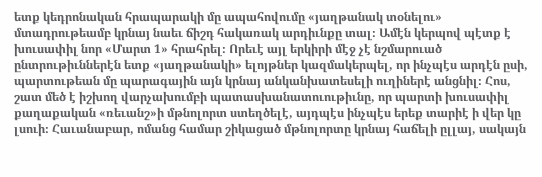ետք կեդրոնական հրապարակի մը ապահովումը «յաղթանակ տօնելու» մտադրութեամբ կրնայ նաեւ ճիշդ հակառակ արդիւնքը տալ։ Ամէն կերպով պէտք է խուսափիլ նոր «Մարտ 1» հրահրել։ Որեւէ այլ երկիրի մէջ չէ նշմարուած ընտրութիւններէն ետք «յաղթանակի» ելոյթներ կազմակերպել, որ ինչպէս արդէն ըսի, պարտութեան մը պարագային այն կրնայ անկանխատեսելի ուղիներէ անցնիլ։ Հոս, շատ մեծ է իշխող վարչախումբի պատասխանատուութիւնը, որ պարտի խուսափիլ քաղաքական «ռեւանշ»ի մթնոլորտ ստեղծելէ, այդպէս ինչպէս երեք տարիէ ի վեր կը լսուի։ Հաւանաբար, ոմանց համար շիկացած մթնոլորտը կրնայ հաճելի ըլլայ, սակայն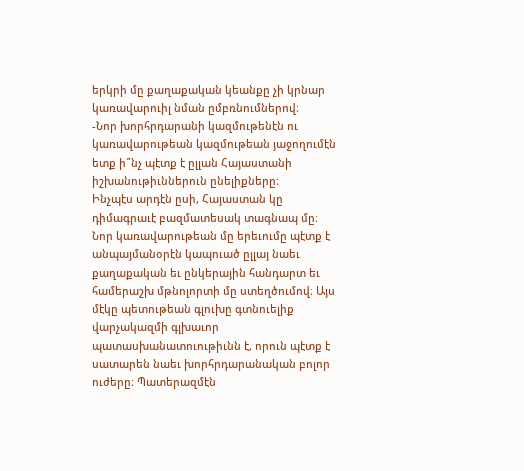երկրի մը քաղաքական կեանքը չի կրնար կառավարուիլ նման ըմբռնումներով։
-Նոր խորհրդարանի կազմութենէն ու կառավարութեան կազմութեան յաջողումէն ետք ի՞նչ պէտք է ըլլան Հայաստանի իշխանութիւններուն ընելիքները։
Ինչպէս արդէն ըսի, Հայաստան կը դիմագրաւէ բազմատեսակ տագնապ մը։ Նոր կառավարութեան մը երեւումը պէտք է անպայմանօրէն կապուած ըլլայ նաեւ քաղաքական եւ ընկերային հանդարտ եւ համերաշխ մթնոլորտի մը ստեղծումով։ Այս մէկը պետութեան գլուխը գտնուելիք վարչակազմի գլխաւոր պատասխանատուութիւնն է, որուն պէտք է սատարեն նաեւ խորհրդարանական բոլոր ուժերը։ Պատերազմէն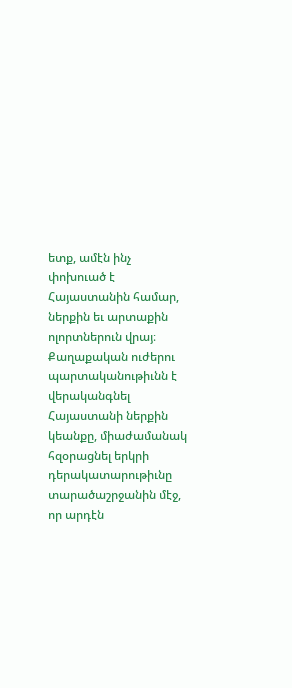ետք, ամէն ինչ փոխուած է Հայաստանին համար, ներքին եւ արտաքին ոլորտներուն վրայ։ Քաղաքական ուժերու պարտականութիւնն է վերականգնել Հայաստանի ներքին կեանքը, միաժամանակ հզօրացնել երկրի դերակատարութիւնը տարածաշրջանին մէջ, որ արդէն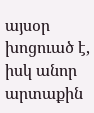այսօր խոցուած է, իսկ անոր արտաքին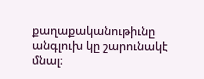քաղաքականութիւնը անգլուխ կը շարունակէ մնալ։